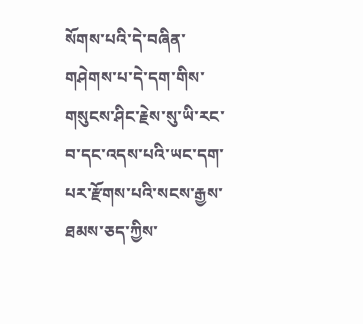སོགས་པའི་དེ་བཞིན་གཤེགས་པ་དེ་དག་གིས་གསུངས་ཤིང་རྗེས་སུ་ཡི་རང་བ་དང་འདས་པའི་ཡང་དག་པར་རྫོགས་པའི་སངས་རྒྱས་ཐམས་ཅད་ཀྱིས་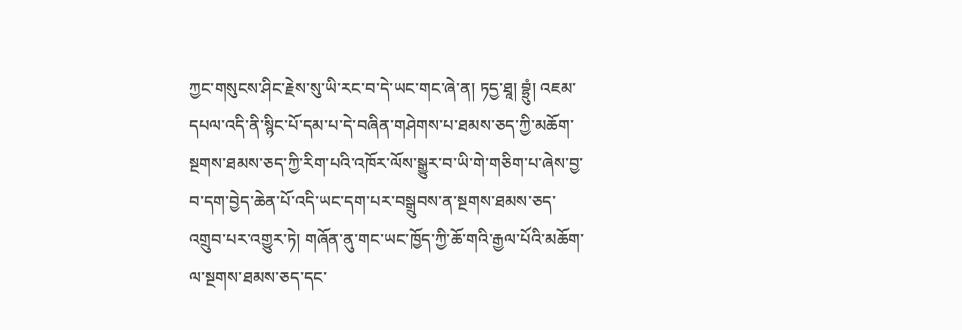ཀྱང་གསུངས་ཤིང་རྗེས་སུ་ཡི་རང་བ་དེ་ཡང་གང་ཞེ་ན། ཏདྱ་ཐཱ། བྷྲུཾ། འཇམ་དཔལ་འདི་ནི་སྙིང་པོ་དམ་པ་དེ་བཞིན་གཤེགས་པ་ཐམས་ཅད་ཀྱི་མཆོག་སྔགས་ཐམས་ཅད་ཀྱི་རིག་པའི་འཁོར་ལོས་སྒྱུར་བ་ཡི་གེ་གཅིག་པ་ཞེས་བྱ་བ་དག་བྱེད་ཆེན་པོ་འདི་ཡང་དག་པར་བསྒྲུབས་ན་སྔགས་ཐམས་ཅད་འགྲུབ་པར་འགྱུར་ཏེ། གཞོན་ནུ་གང་ཡང་ཁྱོད་ཀྱི་ཆོ་གའི་རྒྱལ་པོའི་མཆོག་ལ་སྔགས་ཐམས་ཅད་དང་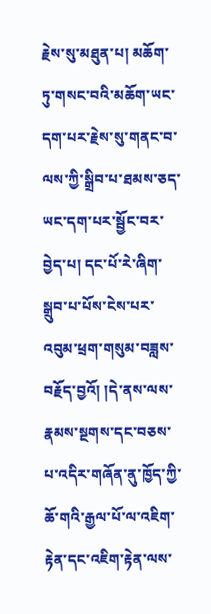རྗེས་སུ་མཐུན་པ། མཆོག་ཏུ་གསང་བའི་མཆོག་ཡང་དག་པར་རྗེས་སུ་གནང་བ་ལས་ཀྱི་སྒྲིབ་པ་ཐམས་ཅད་ཡང་དག་པར་སྦྱོང་བར་བྱེད་པ། དང་པོ་རེ་ཞིག་སྒྲུབ་པ་པོས་ངེས་པར་འབུམ་ཕྲག་གསུམ་བཟླས་བརྗོད་བྱའོ། །དེ་ནས་ལས་རྣམས་སྔགས་དང་བཅས་པ་འདིར་གཞོན་ནུ་ཁྱོད་ཀྱི་ཆོ་གའི་རྒྱལ་པོ་ལ་འཇིག་རྟེན་དང་འཇིག་རྟེན་ལས་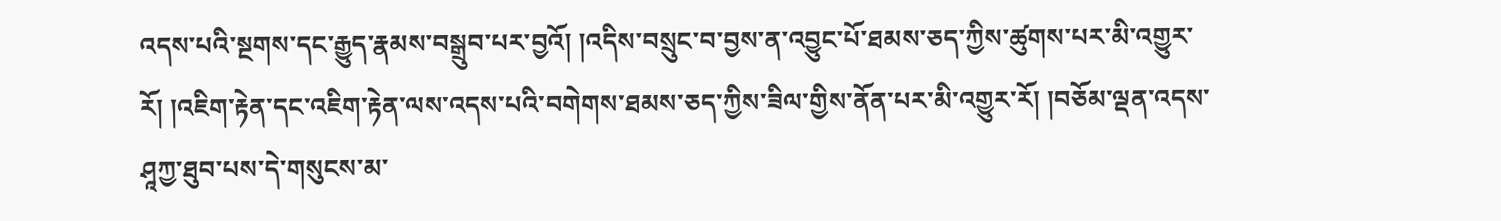འདས་པའི་སྔགས་དང་རྒྱུད་རྣམས་བསྒྲུབ་པར་བྱའོ། །འདིས་བསྲུང་བ་བྱས་ན་འབྱུང་པོ་ཐམས་ཅད་ཀྱིས་ཚུགས་པར་མི་འགྱུར་རོ། །འཇིག་རྟེན་དང་འཇིག་རྟེན་ལས་འདས་པའི་བགེགས་ཐམས་ཅད་ཀྱིས་ཟིལ་གྱིས་ནོན་པར་མི་འགྱུར་རོ། །བཅོམ་ལྡན་འདས་ཤཱཀྱ་ཐུབ་པས་དེ་གསུངས་མ་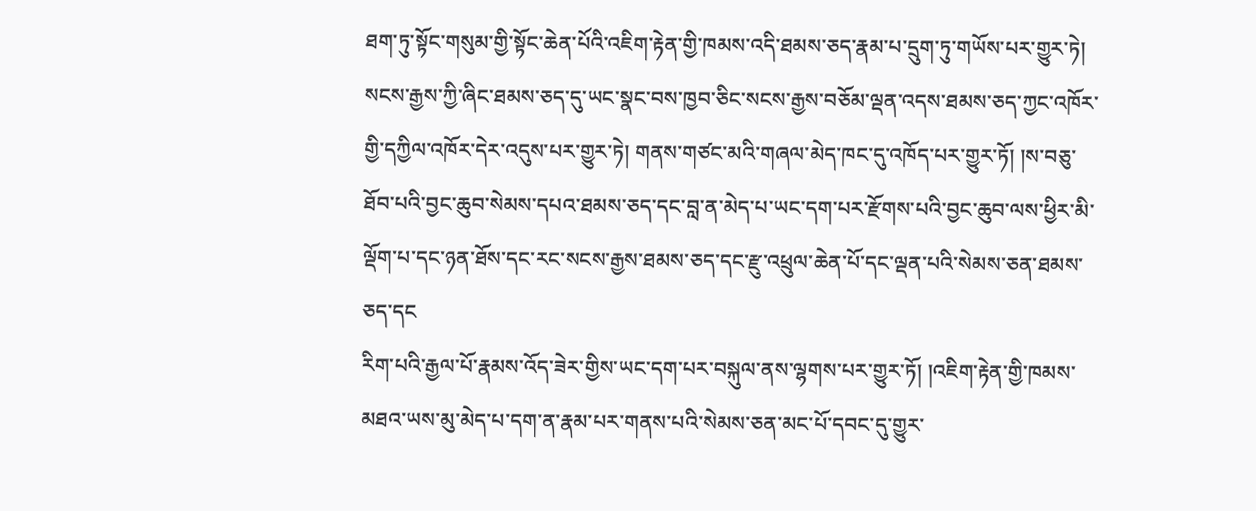ཐག་ཏུ་སྟོང་གསུམ་གྱི་སྟོང་ཆེན་པོའི་འཇིག་རྟེན་གྱི་ཁམས་འདི་ཐམས་ཅད་རྣམ་པ་དྲུག་ཏུ་གཡོས་པར་གྱུར་ཏེ། སངས་རྒྱས་ཀྱི་ཞིང་ཐམས་ཅད་དུ་ཡང་སྣང་བས་ཁྱབ་ཅིང་སངས་རྒྱས་བཅོམ་ལྡན་འདས་ཐམས་ཅད་ཀྱང་འཁོར་གྱི་དཀྱིལ་འཁོར་དེར་འདུས་པར་གྱུར་ཏེ། གནས་གཙང་མའི་གཞལ་མེད་ཁང་དུ་འཁོད་པར་གྱུར་ཏོ། །ས་བཅུ་ཐོབ་པའི་བྱང་ཆུབ་སེམས་དཔའ་ཐམས་ཅད་དང་བླ་ན་མེད་པ་ཡང་དག་པར་རྫོགས་པའི་བྱང་ཆུབ་ལས་ཕྱིར་མི་ལྡོག་པ་དང་ཉན་ཐོས་དང་རང་སངས་རྒྱས་ཐམས་ཅད་དང་རྫུ་འཕྲུལ་ཆེན་པོ་དང་ལྡན་པའི་སེམས་ཅན་ཐམས་ཅད་དང
རིག་པའི་རྒྱལ་པོ་རྣམས་འོད་ཟེར་གྱིས་ཡང་དག་པར་བསྐུལ་ནས་ལྷགས་པར་གྱུར་ཏོ། །འཇིག་རྟེན་གྱི་ཁམས་མཐའ་ཡས་མུ་མེད་པ་དག་ན་རྣམ་པར་གནས་པའི་སེམས་ཅན་མང་པོ་དབང་དུ་གྱུར་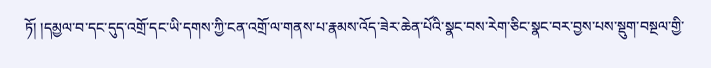ཏོ། །དམྱལ་བ་དང་དུད་འགྲོ་དང་ཡི་དགས་ཀྱི་ངན་འགྲོ་ལ་གནས་པ་རྣམས་འོད་ཟེར་ཆེན་པོའི་སྣང་བས་རེག་ཅིང་སྣང་བར་བྱས་པས་སྡུག་བསྔལ་གྱི་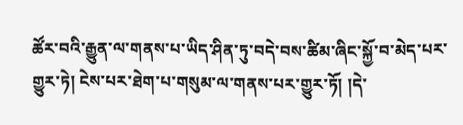ཚོར་བའི་རྒྱུན་ལ་གནས་པ་ཡིད་ཤིན་ཏུ་བདེ་བས་ཚིམ་ཞིང་སྐྱོ་བ་མེད་པར་གྱུར་ཏེ། ངེས་པར་ཐེག་པ་གསུམ་ལ་གནས་པར་གྱུར་ཏོ། །དེ་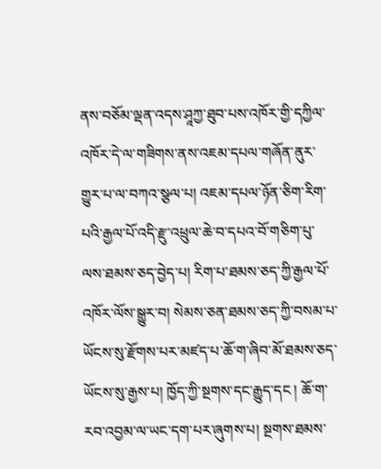ནས་བཅོམ་ལྡན་འདས་ཤཱཀྱ་ཐུབ་པས་འཁོར་གྱི་དཀྱིལ་འཁོར་དེ་ལ་གཟིགས་ནས་འཇམ་དཔལ་གཞོན་ནུར་གྱུར་པ་ལ་བཀའ་སྩལ་པ། འཇམ་དཔལ་ཉོན་ཅིག་རིག་པའི་རྒྱལ་པོ་འདི་རྫུ་འཕྲུལ་ཆེ་བ་དཔའ་བོ་གཅིག་པུ་ལས་ཐམས་ཅད་བྱེད་པ། རིག་པ་ཐམས་ཅད་ཀྱི་རྒྱལ་པོ་འཁོར་ལོས་སྒྱུར་བ། སེམས་ཅན་ཐམས་ཅད་ཀྱི་བསམ་པ་ཡོངས་སུ་རྫོགས་པར་མཛད་པ་ཆོ་ག་ཞིབ་མོ་ཐམས་ཅད་ཡོངས་སུ་རྒྱས་པ། ཁྱོད་ཀྱི་སྔགས་དང་རྒྱུད་དང ། ཆོ་ག་རབ་འབྱམ་ལ་ཡང་དག་པར་ཞུགས་པ། སྔགས་ཐམས་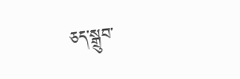ཅད་སྒྲུབ་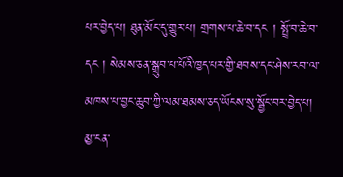པར་བྱེད་པ། ཐུན་མོང་དུ་གྱུར་པ། གྲགས་པ་ཆེ་བ་དང ། སྤྲོ་བ་ཆེ་བ་དང ། སེམས་ཅན་སྒྲུབ་པ་པོའི་ཁྱད་པར་གྱི་ཐབས་དང་ཤེས་རབ་ལ་མཁས་པ་བྱང་ཆུབ་ཀྱི་ལམ་ཐམས་ཅད་ཡོངས་སུ་སྦྱོང་བར་བྱེད་པ། མྱ་ངན་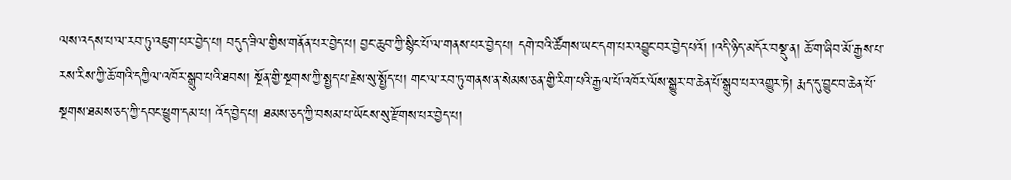ལས་འདས་པ་ལ་རབ་ཏུ་འཇུག་པར་བྱེད་པ། བདུད་ཟིལ་གྱིས་གནོན་པར་བྱེད་པ། བྱང་ཆུབ་ཀྱི་སྙིང་པོ་ལ་གནས་པར་བྱེད་པ། དགེ་བའི་ཚོགས་ཡང་དག་པར་འབྱུང་བར་བྱེད་པའོ། །འདི་ཉིད་མདོར་བསྡུ་ན། ཆོ་ག་ཞིབ་མོ་རྒྱས་པ་རས་རིས་ཀྱི་ཆོ་གའི་དཀྱིལ་འཁོར་སྒྲུབ་པའི་ཐབས། སྔོན་གྱི་སྔགས་ཀྱི་སྤྱད་པ་རྗེས་སུ་སྤྱོད་པ། གང་ལ་རབ་ཏུ་གནས་ན་སེམས་ཅན་གྱི་རིག་པའི་རྒྱལ་པོ་འཁོར་ལོས་སྒྱུར་བ་ཆེན་པོ་སྒྲུབ་པར་འགྱུར་ཏེ། རྨད་དུ་བྱུང་བ་ཆེན་པོ་སྔགས་ཐམས་ཅད་ཀྱི་དབང་ཕྱུག་དམ་པ། འོད་བྱེད་པ། ཐམས་ཅད་ཀྱི་བསམ་པ་ཡོངས་སུ་རྫོགས་པར་བྱེད་པ།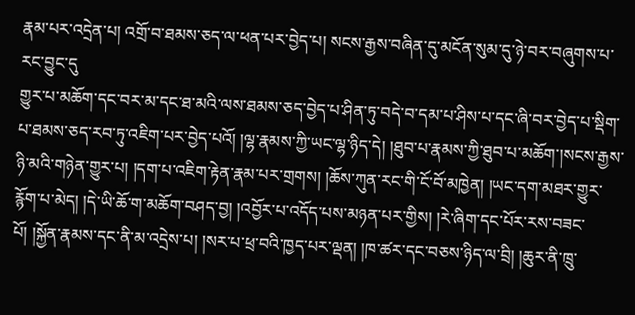རྣམ་པར་འདྲེན་པ། འགྲོ་བ་ཐམས་ཅད་ལ་ཕན་པར་བྱེད་པ། སངས་རྒྱས་བཞིན་དུ་མངོན་སུམ་དུ་ཉེ་བར་བཞུགས་པ་རང་བྱུང་དུ
གྱུར་པ་མཆོག་དང་བར་མ་དང་ཐ་མའི་ལས་ཐམས་ཅད་བྱེད་པ་ཤིན་ཏུ་བདེ་བ་དམ་པ་ཤིས་པ་དང་ཞི་བར་བྱེད་པ་སྡིག་པ་ཐམས་ཅད་རབ་ཏུ་འཇིག་པར་བྱེད་པའོ། །ལྷ་རྣམས་ཀྱི་ཡང་ལྷ་ཉིད་དེ། །ཐུབ་པ་རྣམས་ཀྱི་ཐུབ་པ་མཆོག་།སངས་རྒྱས་ཉི་མའི་གཉེན་གྱུར་པ། །དག་པ་འཇིག་རྟེན་རྣམ་པར་གྲགས། །ཆོས་ཀུན་རང་གི་ངོ་བོ་མཁྱེན། །ཡང་དག་མཐར་གྱུར་རྙོག་པ་མེད། །དེ་ཡི་ཆོ་ག་མཆོག་བཤད་བྱ། །འབྱོར་པ་འདོད་པས་མཉན་པར་གྱིས། །རེ་ཞིག་དང་པོར་རས་བཟང་པོ། །སྐྱོན་རྣམས་དང་ནི་མ་འདྲེས་པ། །སར་པ་ཕྲ་བའི་ཁྱད་པར་ལྡན། །ཁ་ཚར་དང་བཅས་ཉིད་ལ་བྲི། །ཆུར་ནི་ཁྲུ་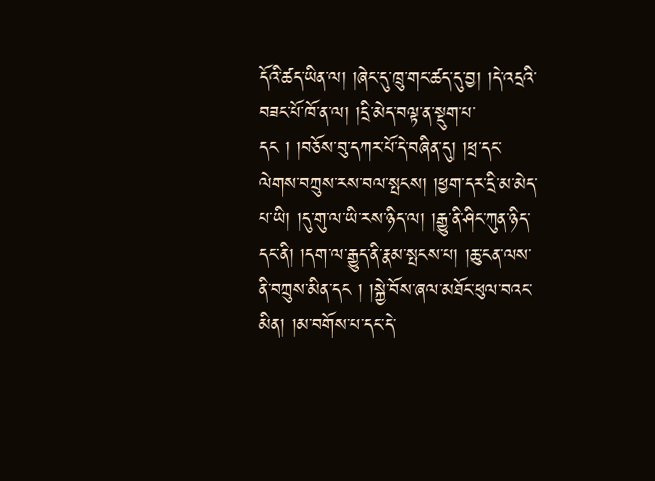དོའི་ཚད་ཡིན་ལ། །ཞེང་དུ་ཁྲུ་གང་ཚད་དུ་བྱ། །དེ་འདྲའི་བཟང་པོ་ཁོ་ན་ལ། །དྲི་མེད་བལྟ་ན་སྡུག་པ་དང ། །བཅོས་བུ་དཀར་པོ་དེ་བཞིན་དུ། །ཕྲ་དང་ལེགས་བཀྲུས་རས་བལ་སྤངས། །ཕྱག་དར་དྲི་མ་མེད་པ་ཡི། །དུ་གུ་ལ་ཡི་རས་ཉིད་ལ། །རྒྱུ་ནི་ཤིང་ཀུན་ཉིད་དང་ནི། །དག་ལ་རྒྱུད་ནི་རྣམ་སྤངས་པ། །ཆུ་ངན་ལས་ནི་བཀྲུས་མིན་དང ། །སྐྱེ་བོས་ཞལ་མཐོང་ཕུལ་བའང་མིན། །མ་བགོས་པ་དང་དེ་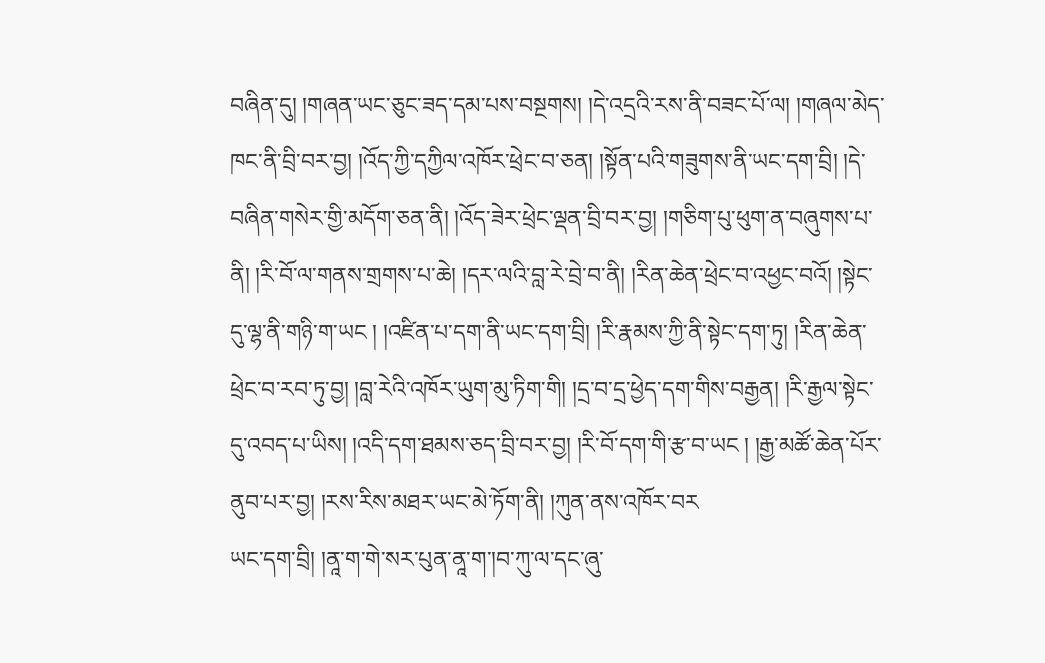བཞིན་དུ། །གཞན་ཡང་ཅུང་ཟད་དམ་པས་བསྔགས། །དེ་འདྲའི་རས་ནི་བཟང་པོ་ལ། །གཞལ་མེད་ཁང་ནི་བྲི་བར་བྱ། །འོད་ཀྱི་དཀྱིལ་འཁོར་ཕྲེང་བ་ཅན། །སྟོན་པའི་གཟུགས་ནི་ཡང་དག་བྲི། །དེ་བཞིན་གསེར་གྱི་མདོག་ཅན་ནི། །འོད་ཟེར་ཕྲེང་ལྡན་བྲི་བར་བྱ། །གཅིག་པུ་ཕུག་ན་བཞུགས་པ་ནི། །རི་བོ་ལ་གནས་གྲགས་པ་ཆེ། །དར་ལའི་བླ་རེ་བྲེ་བ་ནི། །རིན་ཆེན་ཕྲེང་བ་འཕྱང་བའོ། །སྟེང་དུ་ལྷ་ནི་གཉི་ག་ཡང ། །འཛིན་པ་དག་ནི་ཡང་དག་བྲི། །རི་རྣམས་ཀྱི་ནི་སྟེང་དག་ཏུ། །རིན་ཆེན་ཕྲེང་བ་རབ་ཏུ་བྱ། །བླ་རེའི་འཁོར་ཡུག་མུ་ཏིག་གི། །དྲ་བ་དྲ་ཕྱེད་དག་གིས་བརྒྱན། །རི་རྒྱལ་སྟེང་དུ་འབད་པ་ཡིས། །འདི་དག་ཐམས་ཅད་བྲི་བར་བྱ། །རི་བོ་དག་གི་རྩ་བ་ཡང ། །རྒྱ་མཚོ་ཆེན་པོར་ནུབ་པར་བྱ། །རས་རིས་མཐར་ཡང་མེ་ཏོག་ནི། །ཀུན་ནས་འཁོར་བར
ཡང་དག་བྲི། །ནཱ་ག་གེ་སར་པུན་ནཱ་ག་།བ་ཀུ་ལ་དང་ཞུ་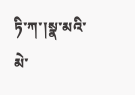ཏི་ཀ་།སྣ་མའི་མེ་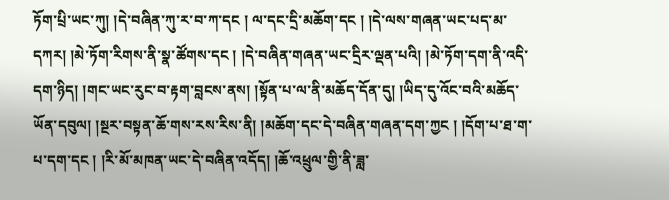ཏོག་པྲི་ཡང་ཀུ། །དེ་བཞིན་ཀུ་ར་བ་ཀ་དང ། ལ་དང་དྲི་མཆོག་དང ། །དེ་ལས་གཞན་ཡང་པད་མ་དཀར། །མེ་ཏོག་རིགས་ནི་སྣ་ཚོགས་དང ། །དེ་བཞིན་གཞན་ཡང་དྲིར་ལྡན་པའི། །མེ་ཏོག་དག་ནི་འདི་དག་ཉིད། །གང་ཡང་རུང་བ་རྟག་བླངས་ནས། །སྟོན་པ་ལ་ནི་མཆོད་དོན་དུ། །ཡིད་དུ་འོང་བའི་མཆོད་ཡོན་དབུལ། །སྔར་བསྟན་ཆོ་གས་རས་རིས་ནི། །མཆོག་དང་དེ་བཞིན་གཞན་དག་ཀྱང ། །དོག་པ་ཐ་ག་པ་དག་དང ། །རི་མོ་མཁན་ཡང་དེ་བཞིན་འདོད། །ཆོ་འཕྲུལ་གྱི་ནི་ཟླ་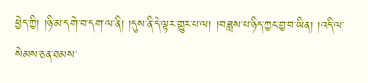ཕྱེད་ཀྱི། །ཉི་མ་དགེ་བ་དག་ལ་ནི། །དུས་ནི་དེ་ལྟར་གྱུར་པ་ལ། །བཟླས་པ་ཉིད་ཀྱང་བྱ་བ་ཡིན། །འདི་ལ་སེམས་ཅན་ཐམས་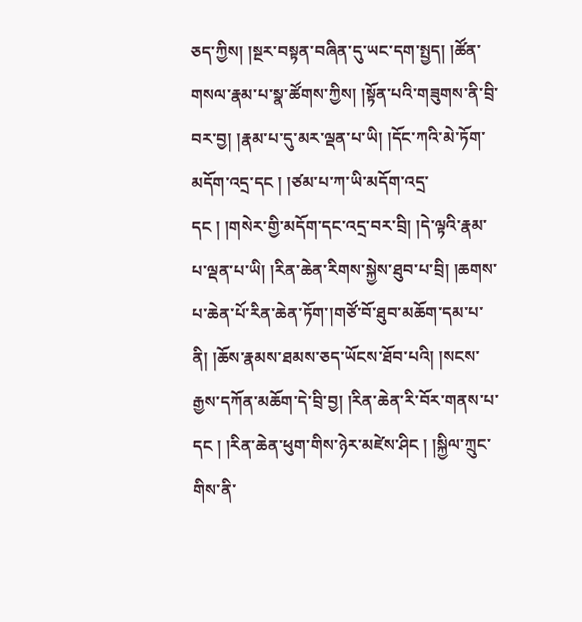ཅད་ཀྱིས། །སྔར་བསྟན་བཞིན་དུ་ཡང་དག་སྤྱད། །ཚོན་གསལ་རྣམ་པ་སྣ་ཚོགས་ཀྱིས། །སྟོན་པའི་གཟུགས་ནི་བྲི་བར་བྱ། །རྣམ་པ་དུ་མར་ལྡན་པ་ཡི། །དོང་ཀའི་མེ་ཏོག་མདོག་འདྲ་དང ། །ཙམ་པ་ཀ་ཡི་མདོག་འདྲ་དང ། །གསེར་གྱི་མདོག་དང་འདྲ་བར་བྲི། །དེ་ལྟའི་རྣམ་པ་ལྡན་པ་ཡི། །རིན་ཆེན་རིགས་སྐྱེས་ཐུབ་པ་བྲི། །ཆགས་པ་ཆེན་པོ་རིན་ཆེན་ཏོག་།གཙོ་བོ་ཐུབ་མཆོག་དམ་པ་ནི། །ཆོས་རྣམས་ཐམས་ཅད་ཡོངས་ཐོབ་པའི། །སངས་རྒྱས་དཀོན་མཆོག་དེ་བྲི་བྱ། །རིན་ཆེན་རི་བོར་གནས་པ་དང ། །རིན་ཆེན་ཕུག་གིས་ཉེར་མཛེས་ཤིང ། །སྐྱིལ་ཀྲུང་གིས་ནི་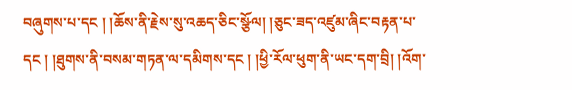བཞུགས་པ་དང ། །ཆོས་ནི་རྗེས་སུ་འཆད་ཅིང་སྩོལ། །ཅུང་ཟད་འཛུམ་ཞིང་བརྟན་པ་དང ། །ཐུགས་ནི་བསམ་གཏན་ལ་དམིགས་དང ། །ཕྱི་རོལ་ཕུག་ནི་ཡང་དག་བྲི། །འོག་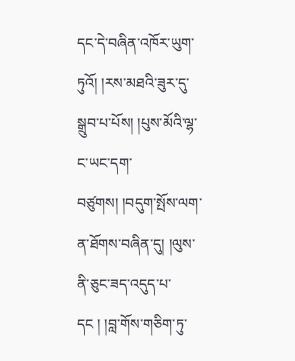དང་དེ་བཞིན་འཁོར་ཡུག་ཏུའོ། །རས་མཐའི་ཟུར་དུ་སྒྲུབ་པ་པོས། །པུས་མོའི་ལྷ་ང་ཡང་དག་བཙུགས། །བདུག་སྤོས་ལག་ན་ཐོགས་བཞིན་དུ། །ལུས་ནི་ཅུང་ཟད་འདུད་པ་དང ། །བླ་གོས་གཅིག་ཏུ་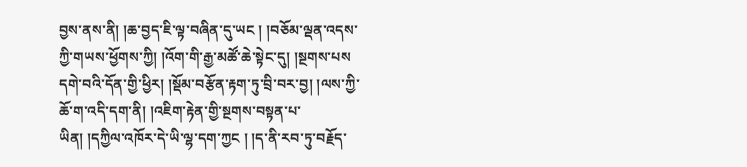བྱས་ནས་ནི། །ཆ་བྱད་ཇི་ལྟ་བཞིན་དུ་ཡང ། །བཅོམ་ལྡན་འདས་ཀྱི་གཡས་ཕྱོགས་ཀྱི། །འོག་གི་རྒྱ་མཚོ་ཆེ་སྟེང་དུ། །སྔགས་པས
དགེ་བའི་དོན་གྱི་ཕྱིར། །སྡོམ་བརྩོན་རྟག་ཏུ་བྲི་བར་བྱ། །ལས་ཀྱི་ཆོ་ག་འདི་དག་ནི། །འཇིག་རྟེན་གྱི་སྔགས་བསྟན་པ་ཡིན། །དཀྱིལ་འཁོར་དེ་ཡི་ལྷ་དག་ཀྱང ། །ད་ནི་རབ་ཏུ་བརྗོད་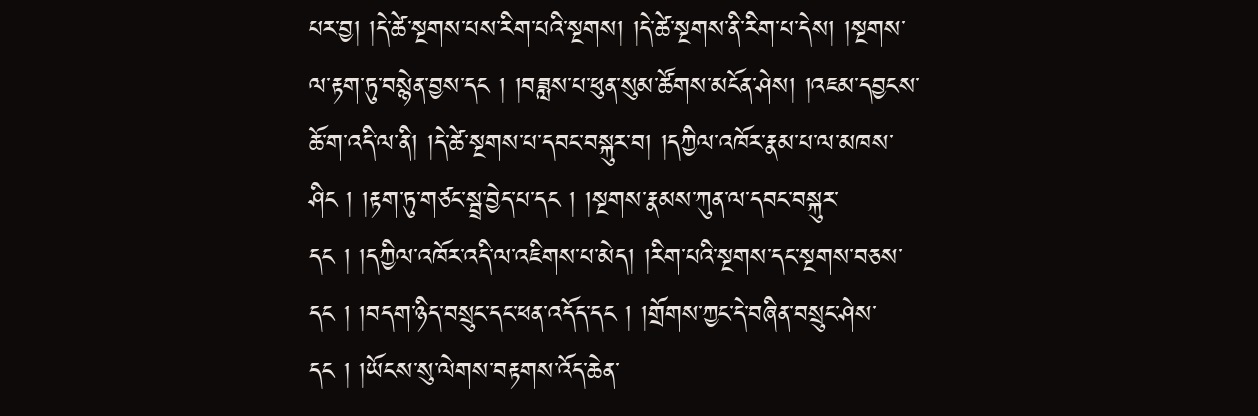པར་བྱ། །དེ་ཚེ་སྔགས་པས་རིག་པའི་སྔགས། །དེ་ཚེ་སྔགས་ནི་རིག་པ་དེས། །སྔགས་ལ་རྟག་ཏུ་བསྙེན་བྱས་དང ། །བཟླས་པ་ཕུན་སུམ་ཚོགས་མངོན་ཤེས། །འཇམ་དབྱངས་ཆོ་ག་འདི་ལ་ནི། །དེ་ཚེ་སྔགས་པ་དབང་བསྐུར་བ། །དཀྱིལ་འཁོར་རྣམ་པ་ལ་མཁས་ཤིང ། །རྟག་ཏུ་གཙང་སྦྲ་བྱེད་པ་དང ། །སྔགས་རྣམས་ཀུན་ལ་དབང་བསྐུར་དང ། །དཀྱིལ་འཁོར་འདི་ལ་འཇིགས་པ་མེད། །རིག་པའི་སྔགས་དང་སྔགས་བཅས་དང ། །བདག་ཉིད་བསྲུང་དང་ཕན་འདོད་དང ། །གྲོགས་ཀྱང་དེ་བཞིན་བསྲུང་ཤེས་དང ། །ཡོངས་སུ་ལེགས་བརྟགས་འོད་ཆེན་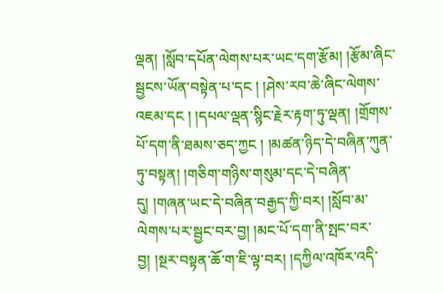ལྡན། །སློབ་དཔོན་ལེགས་པར་ཡང་དག་རྩོམ། །རྩོམ་ཞིང་སྦྱངས་ཡོན་བསྟེན་པ་དང ། །ཤེས་རབ་ཆེ་ཞིང་ལེགས་འཇམ་དང ། །དཔལ་ལྡན་སྙིང་རྗེར་རྟག་ཏུ་ལྡན། །གྲོགས་པོ་དག་ནི་ཐམས་ཅད་ཀྱང ། །མཚན་ཉིད་དེ་བཞིན་ཀུན་ཏུ་བསྟན། །གཅིག་གཉིས་གསུམ་དང་དེ་བཞིན་དུ། །གཞན་ཡང་དེ་བཞིན་བརྒྱད་ཀྱི་བར། །སློབ་མ་ལེགས་པར་སྦྱང་བར་བྱ། །མང་པོ་དག་ནི་སྤང་བར་བྱ། །སྔར་བསྟན་ཆོ་ག་ཇི་ལྟ་བར། །དཀྱིལ་འཁོར་འདི་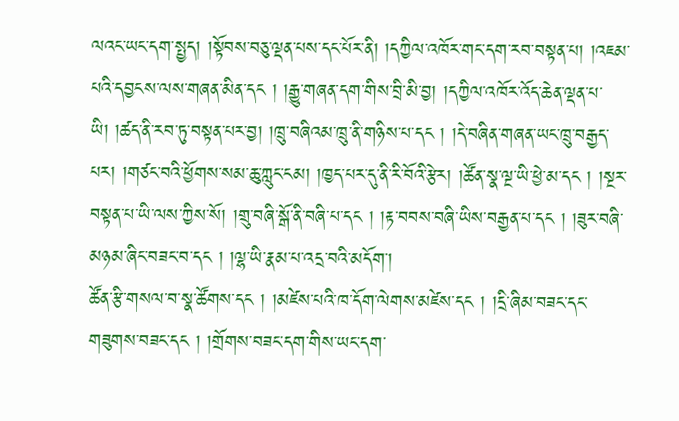ལའང་ཡང་དག་སྤྱད། །སྟོབས་བཅུ་ལྡན་པས་དང་པོར་ནི། །དཀྱིལ་འཁོར་གང་དག་རབ་བསྟན་པ། །འཇམ་པའི་དབྱངས་ལས་གཞན་མིན་དང ། །རྒྱུ་གཞན་དག་གིས་བྲི་མི་བྱ། །དཀྱིལ་འཁོར་འོད་ཆེན་ལྡན་པ་ཡི། །ཚད་ནི་རབ་ཏུ་བསྟན་པར་བྱ། །ཁྲུ་བཞིའམ་ཁྲུ་ནི་གཉིས་པ་དང ། །དེ་བཞིན་གཞན་ཡང་ཁྲུ་བརྒྱད་པར། །གཙང་བའི་ཕྱོགས་སམ་ཆུ་ཀླུང་ངམ། །ཁྱད་པར་དུ་ནི་རི་བོའི་རྩེར། །ཚོན་སྣ་ལྔ་ཡི་ཕྱེ་མ་དང ། །སྔར་བསྟན་པ་ཡི་ལས་ཀྱིས་སོ། །གྲུ་བཞི་སྒོ་ནི་བཞི་པ་དང ། །རྟ་བབས་བཞི་ཡིས་བརྒྱན་པ་དང ། །ཟུར་བཞི་མཉམ་ཞིང་བཟང་བ་དང ། །ལྷ་ཡི་རྣམ་པ་འདྲ་བའི་མདོག་།
ཚོན་རྩི་གསལ་བ་སྣ་ཚོགས་དང ། །མཛེས་པའི་ཁ་དོག་ལེགས་མཛེས་དང ། །དྲི་ཞིམ་བཟང་དང་གཟུགས་བཟང་དང ། །གྲོགས་བཟང་དག་གིས་ཡང་དག་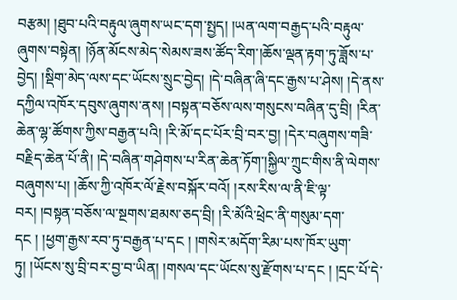བརྩམ། །ཐུབ་པའི་བརྟུལ་ཞུགས་ཡང་དག་སྤྱད། །ཡན་ལག་བརྒྱད་པའི་བརྟུལ་ཞུགས་བསྟེན། །ཉོན་མོངས་མེད་སེམས་ཟས་ཚོད་རིག་།ཆོས་ལྡན་རྟག་ཏུ་ཟློས་པ་བྱེད། །སྡིག་མེད་ལས་དང་ཡོངས་སྲུང་བྱེད། །དེ་བཞིན་ཞི་དང་རྒྱས་པ་ཤེས། །དེ་ནས་དཀྱིལ་འཁོར་དབུས་ཞུགས་ནས། །བསྟན་བཅོས་ལས་གསུངས་བཞིན་དུ་བྲི། །རིན་ཆེན་ལྷ་ཚོགས་ཀྱིས་བརྒྱན་པའི། །རི་མོ་དང་པོར་བྲི་བར་བྱ། །དེར་བཞུགས་གཟི་བརྗིད་ཆེན་པོ་ནི། །དེ་བཞིན་གཤེགས་པ་རིན་ཆེན་ཏོག་།སྐྱིལ་ཀྲུང་གིས་ནི་ལེགས་བཞུགས་པ། །ཆོས་ཀྱི་འཁོར་ལོ་རྗེས་བསྐོར་བའོ། །རས་རིས་ལ་ནི་ཇི་ལྟ་བར། །བསྟན་བཅོས་ལ་སྔགས་ཐམས་ཅད་བྲི། །རི་མོའི་ཕྲེང་ནི་གསུམ་དག་དང ། །ཕྱག་རྒྱས་རབ་ཏུ་བརྒྱན་པ་དང ། །གསེར་མདོག་རིམ་པས་ཁོར་ཡུག་ཏུ། །ཡོངས་སུ་བྲི་བར་བྱ་བ་ཡིན། །གསལ་དང་ཡོངས་སུ་རྫོགས་པ་དང ། །དྲང་པོ་དེ་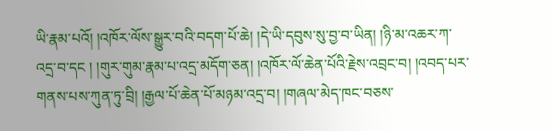ཡི་རྣམ་པའོ། །འཁོར་ལོས་སྒྱུར་བའི་བདག་པོ་ཆེ། །དེ་ཡི་དབུས་སུ་བྱ་བ་ཡིན། །ཉི་མ་འཆར་ཀ་འདྲ་བ་དང ། །གུར་གུམ་རྣམ་པ་འདྲ་མདོག་ཅན། །འཁོར་ལོ་ཆེན་པོའི་རྗེས་འབྲང་བ། །འབད་པར་གནས་པས་ཀུན་ཏུ་བྲི། །རྒྱལ་པོ་ཆེན་པོ་མཉམ་འདྲ་བ། །གཞལ་མེད་ཁང་བཅས་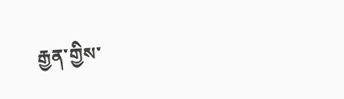རྒྱན་གྱིས་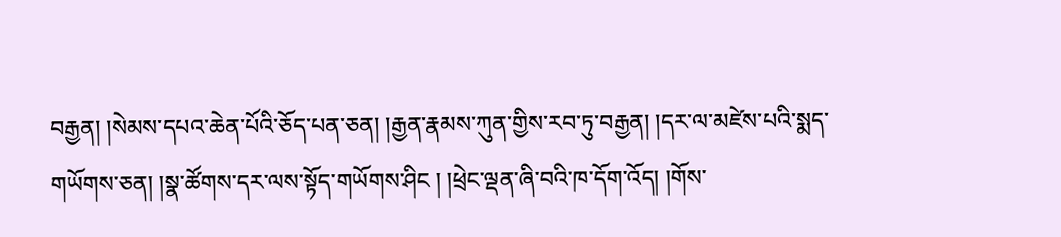བརྒྱན། །སེམས་དཔའ་ཆེན་པོའི་ཅོད་པན་ཅན། །རྒྱན་རྣམས་ཀུན་གྱིས་རབ་ཏུ་བརྒྱན། །དར་ལ་མཛེས་པའི་སྨད་གཡོགས་ཅན། །སྣ་ཚོགས་དར་ལས་སྟོད་གཡོགས་ཤིང ། །ཕྲེང་ལྡན་ཞི་བའི་ཁ་དོག་འོད། །གོས་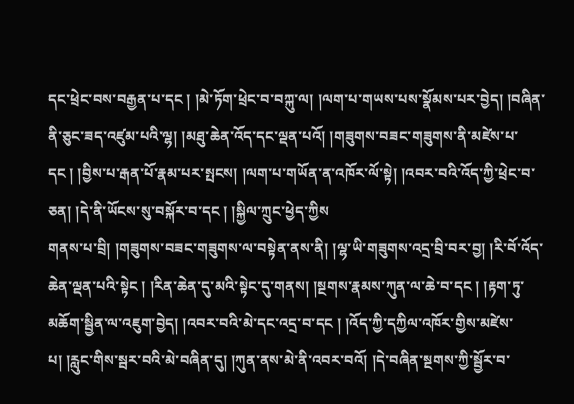དང་ཕྲེང་བས་བརྒྱན་པ་དང ། །མེ་ཏོག་ཕྲེང་བ་བཀྐུ་ལ། །ལག་པ་གཡས་པས་སྣོམས་པར་བྱེད། །བཞིན་ནི་ཅུང་ཟད་འཛུམ་པའི་ལྷ། །མཐུ་ཆེན་འོད་དང་ལྡན་པའོ། །གཟུགས་བཟང་གཟུགས་ནི་མཛེས་པ་དང ། །བྱིས་པ་རྒན་པོ་རྣམ་པར་སྤངས། །ལག་པ་གཡོན་ན་འཁོར་ལོ་སྟེ། །འབར་བའི་འོད་ཀྱི་ཕྲེང་བ་ཅན། །དེ་ནི་ཡོངས་སུ་བསྐོར་བ་དང ། །སྐྱིལ་ཀྲུང་ཕྱེད་ཀྱིས
གནས་པ་བྲི། །གཟུགས་བཟང་གཟུགས་ལ་བསྟེན་ནས་ནི། །ལྷ་ཡི་གཟུགས་འདྲ་བྲི་བར་བྱ། །རི་བོ་འོད་ཆེན་ལྡན་པའི་སྟེང ། །རིན་ཆེན་དུ་མའི་སྟེང་དུ་གནས། །སྔགས་རྣམས་ཀུན་ལ་ཆེ་བ་དང ། །རྟག་ཏུ་མཆོག་སྦྱིན་ལ་འཇུག་བྱེད། །འབར་བའི་མེ་དང་འདྲ་བ་དང ། །འོད་ཀྱི་དཀྱིལ་འཁོར་གྱིས་མཛེས་པ། །རླུང་གིས་སྦར་བའི་མེ་བཞིན་དུ། །ཀུན་ནས་མེ་ནི་འབར་བའོ། །དེ་བཞིན་སྔགས་ཀྱི་སྦྱོར་བ་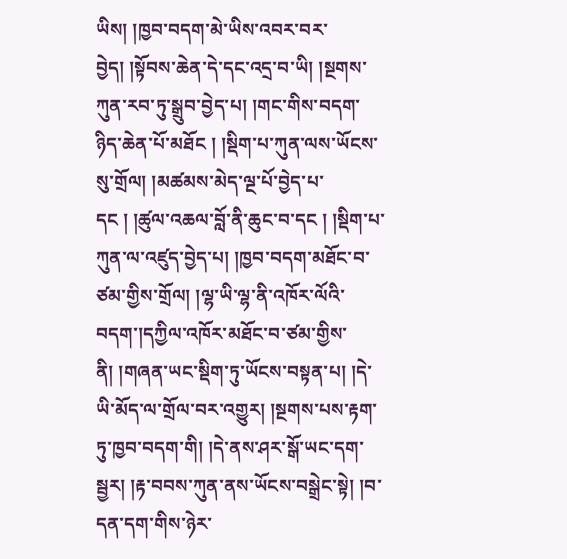ཡིས། །ཁྱབ་བདག་མེ་ཡིས་འབར་བར་བྱེད། །སྟོབས་ཆེན་དེ་དང་འདྲ་བ་ཡི། །སྔགས་ཀུན་རབ་ཏུ་སྒྲུབ་བྱེད་པ། །གང་གིས་བདག་ཉིད་ཆེན་པོ་མཐོང ། །སྡིག་པ་ཀུན་ལས་ཡོངས་སུ་གྲོལ། །མཚམས་མེད་ལྔ་པོ་བྱེད་པ་དང ། །ཚུལ་འཆལ་བློ་ནི་ཆུང་བ་དང ། །སྡིག་པ་ཀུན་ལ་འཛུད་བྱེད་པ། །ཁྱབ་བདག་མཐོང་བ་ཙམ་གྱིས་གྲོལ། །ལྷ་ཡི་ལྷ་ནི་འཁོར་ལོའི་བདག་།དཀྱིལ་འཁོར་མཐོང་བ་ཙམ་གྱིས་ནི། །གཞན་ཡང་སྡིག་ཏུ་ཡོངས་བསྟན་པ། །དེ་ཡི་མོད་ལ་གྲོལ་བར་འགྱུར། །སྔགས་པས་རྟག་ཏུ་ཁྱབ་བདག་གི། །དེ་ནས་ཤར་སྒོ་ཡང་དག་སྦྱར། །རྟ་བབས་ཀུན་ནས་ཡོངས་བསྒྲེང་སྟེ། །བ་དན་དག་གིས་ཉེར་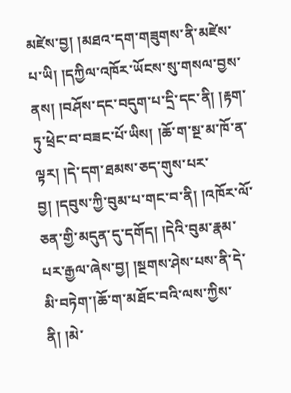མཛེས་བྱ། །མཐའ་དག་གཟུགས་ནི་མཛེས་པ་ཡི། །དཀྱིལ་འཁོར་ཡོངས་སུ་གསལ་བྱས་ནས། །བཤོས་དང་བདུག་པ་དྲི་དང་ནི། །རྟག་ཏུ་ཕྲེང་བ་བཟང་པོ་ཡིས། །ཆོ་ག་སྔ་མ་ཁོ་ན་ལྟར། །དེ་དག་ཐམས་ཅད་གུས་པར་བྱ། །དབུས་ཀྱི་བུམ་པ་གང་བ་ནི། །འཁོར་ལོ་ཅན་གྱི་མདུན་དུ་དགོད། །དེའི་བུམ་རྣམ་པར་རྒྱལ་ཞེས་བྱ། །སྔགས་ཤེས་པས་ནི་དེ་མི་བཏེག་།ཆོ་ག་མཐོང་བའི་ལས་ཀྱིས་ནི། །མེ་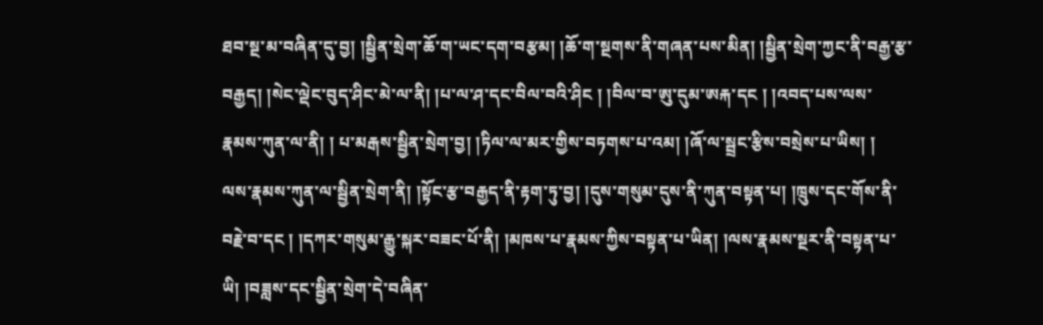ཐབ་སྔ་མ་བཞིན་དུ་བྱ། །སྦྱིན་སྲེག་ཆོ་ག་ཡང་དག་བརྩམ། །ཆོ་ག་སྔགས་ནི་གཞན་པས་མིན། །སྦྱིན་སྲེག་ཀྱང་ནི་བརྒྱ་རྩ་བརྒྱད། །སེང་ལྡེང་བུད་ཤིང་མེ་ལ་ནི། །པ་ལ་ཤ་དང་བིལ་བའི་ཤིང ། །བིལ་བ་ཨུ་དུམ་ཨརྐ་དང ། །འབད་པས་ལས་རྣམས་ཀུན་ལ་ནི། ། པ་མརྒས་སྦྱིན་སྲེག་བྱ། །ཏིལ་ལ་མར་གྱིས་བཏགས་པ་འམ། །ཞོ་ལ་སྦྲང་རྩིས་བསྲེས་པ་ཡིས། །
ལས་རྣམས་ཀུན་ལ་སྦྱིན་སྲེག་ནི། །སྟོང་རྩ་བརྒྱད་ནི་རྟག་ཏུ་བྱ། །དུས་གསུམ་དུས་ནི་ཀུན་བསྟན་པ། །ཁྲུས་དང་གོས་ནི་བརྗེ་བ་དང ། །དཀར་གསུམ་རྒྱུ་སྐར་བཟང་པོ་ནི། །མཁས་པ་རྣམས་ཀྱིས་བསྟན་པ་ཡིན། །ལས་རྣམས་སྔར་ནི་བསྟན་པ་ཡི། །བཟླས་དང་སྦྱིན་སྲེག་དེ་བཞིན་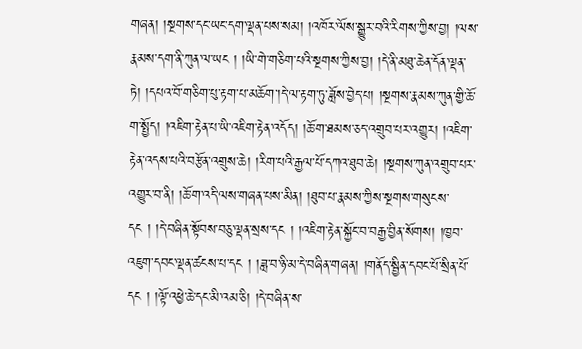གཞན། །སྔགས་དང་ཡང་དག་ལྡན་པས་སམ། །འཁོར་ལོས་སྒྱུར་བའི་རིགས་ཀྱིས་བྱ། །ལས་རྣམས་དག་ནི་ཀུན་ལ་ཡང ། །ཡི་གེ་གཅིག་པའི་སྔགས་ཀྱིས་བྱ། །དེ་ནི་མཐུ་ཆེན་དོན་ལྡན་ཏེ། །དཔའ་བོ་གཅིག་པུ་རྟག་པ་མཆོག་།དེ་ལ་རྟག་ཏུ་ཟློས་བྱེད་པ། །སྔགས་རྣམས་ཀུན་གྱི་ཆོ་ག་སྤྱོད། །འཇིག་རྟེན་པ་ཡི་འཇིག་རྟེན་འདོད། །ཆོ་ག་ཐམས་ཅད་འགྲུབ་པར་འགྱུར། །འཇིག་རྟེན་འདས་པའི་བརྩོན་འགྲུས་ཆེ། །རིག་པའི་རྒྱལ་པོ་དཀའ་ཐུབ་ཆེ། །སྔགས་ཀུན་འགྲུབ་པར་འགྱུར་བ་ནི། །ཆོ་ག་འདི་ལས་གཞན་པས་མིན། །ཐུབ་པ་རྣམས་ཀྱིས་སྔགས་གསུངས་དང ། །དེ་བཞིན་སྟོབས་བཅུ་ལྡན་སྲས་དང ། །འཇིག་རྟེན་སྐྱོང་བ་བརྒྱ་བྱིན་སོགས། །ཁྱབ་འཇུག་དབང་ལྡན་ཚངས་པ་དང ། །ཟླ་བ་ཉི་མ་དེ་བཞིན་གཞན། །གནོད་སྦྱིན་དབང་པོ་སྲིན་པོ་དང ། །ལྟོ་འཕྱེ་ཆེ་དང་མི་འམ་ཅི། །དེ་བཞིན་ས་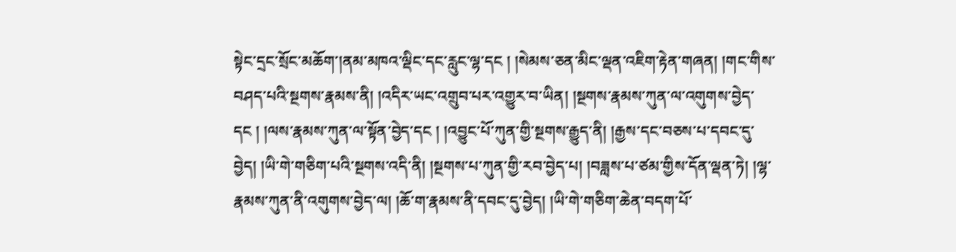སྟེང་དྲང་སྲོང་མཆོག་།ནམ་མཁའ་ལྡིང་དང་རླུང་ལྷ་དང ། །སེམས་ཅན་མིང་ལྡན་འཇིག་རྟེན་གཞན། །གང་གིས་བཤད་པའི་སྔགས་རྣམས་ནི། །འདིར་ཡང་འགྲུབ་པར་འགྱུར་བ་ཡིན། །སྔགས་རྣམས་ཀུན་ལ་འགུགས་བྱེད་དང ། །ལས་རྣམས་ཀུན་ལ་སྟོན་བྱེད་དང ། །འབྱུང་པོ་ཀུན་གྱི་སྔགས་རྒྱུད་ནི། །རྒྱས་དང་བཅས་པ་དབང་དུ་བྱེད། །ཡི་གེ་གཅིག་པའི་སྔགས་འདི་ནི། །སྔགས་པ་ཀུན་གྱི་རབ་བྱེད་པ། །བཟླས་པ་ཙམ་གྱིས་དོན་ལྡན་ཏེ། །ལྷ་རྣམས་ཀུན་ནི་འགུགས་བྱེད་ལ། །ཆོ་ག་རྣམས་ནི་དབང་དུ་བྱེད། །ཡི་གེ་གཅིག་ཆེན་བདག་པོ་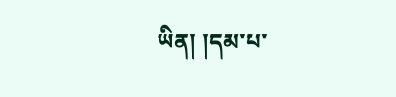ཡིན། །དམ་པ་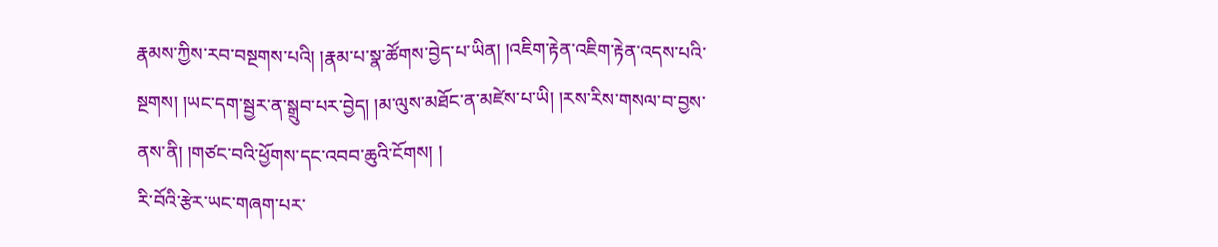རྣམས་ཀྱིས་རབ་བསྔགས་པའི། །རྣམ་པ་སྣ་ཚོགས་བྱེད་པ་ཡིན། །འཇིག་རྟེན་འཇིག་རྟེན་འདས་པའི་སྔགས། །ཡང་དག་སྦྱར་ན་སྒྲུབ་པར་བྱེད། །མ་ལུས་མཐོང་ན་མཛེས་པ་ཡི། །རས་རིས་གསལ་བ་བྱས་ནས་ནི། །གཙང་བའི་ཕྱོགས་དང་འབབ་ཆུའི་ངོགས། །
རི་བོའི་རྩེར་ཡང་གཞག་པར་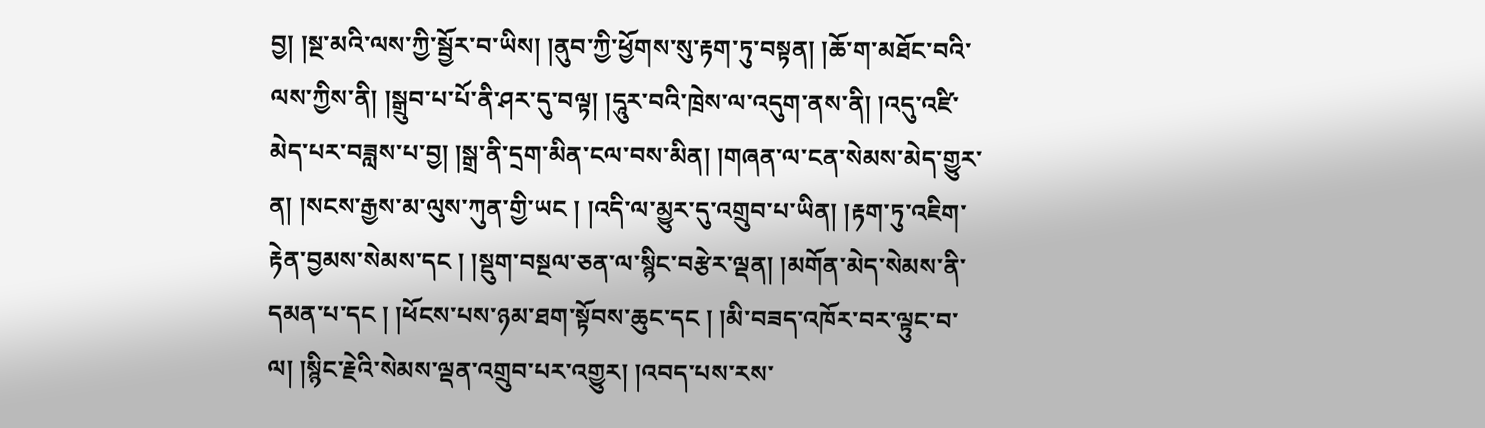བྱ། །སྔ་མའི་ལས་ཀྱི་སྦྱོར་བ་ཡིས། །ནུབ་ཀྱི་ཕྱོགས་སུ་རྟག་ཏུ་བསྟན། །ཆོ་ག་མཐོང་བའི་ལས་ཀྱིས་ནི། །སྒྲུབ་པ་པོ་ནི་ཤར་དུ་བལྟ། །དཱུར་བའི་ཁྲེས་ལ་འདུག་ནས་ནི། །འདུ་འཛི་མེད་པར་བཟླས་པ་བྱ། །སྒྲ་ནི་དྲག་མིན་ངལ་བས་མིན། །གཞན་ལ་ངན་སེམས་མེད་གྱུར་ན། །སངས་རྒྱས་མ་ལུས་ཀུན་གྱི་ཡང ། །འདི་ལ་མྱུར་དུ་འགྲུབ་པ་ཡིན། །རྟག་ཏུ་འཇིག་རྟེན་བྱམས་སེམས་དང ། །སྡུག་བསྔལ་ཅན་ལ་སྙིང་བརྩེར་ལྡན། །མགོན་མེད་སེམས་ནི་དམན་པ་དང ། །ཕོངས་པས་ཉམ་ཐག་སྟོབས་ཆུང་དང ། །མི་བཟད་འཁོར་བར་ལྟུང་བ་ལ། །སྙིང་རྗེའི་སེམས་ལྡན་འགྲུབ་པར་འགྱུར། །འབད་པས་རས་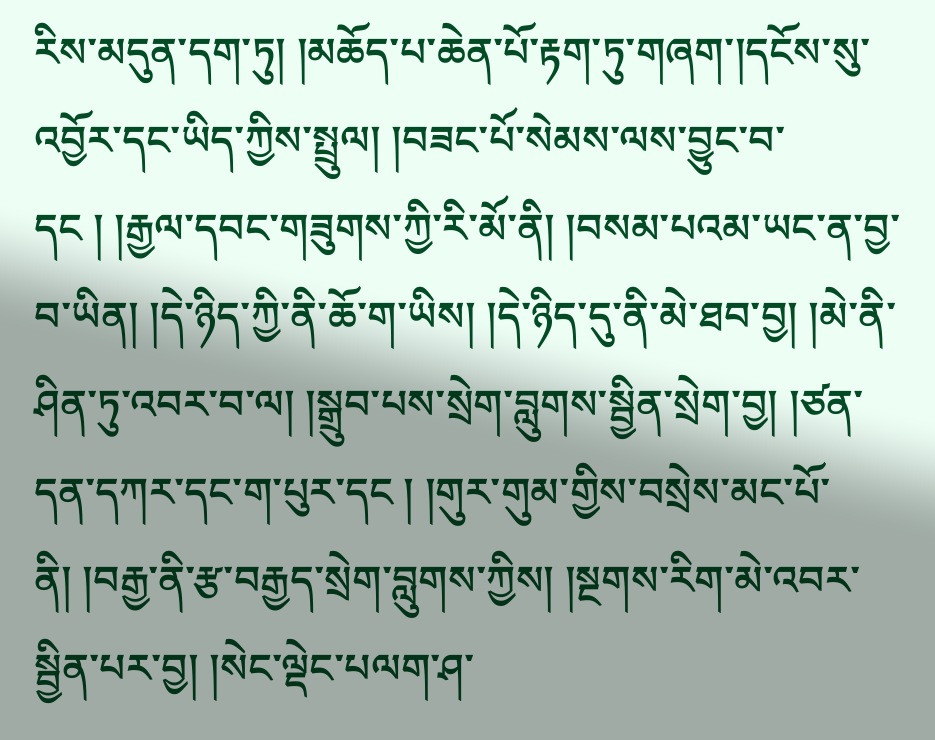རིས་མདུན་དག་ཏུ། །མཆོད་པ་ཆེན་པོ་རྟག་ཏུ་གཞག་།དངོས་སུ་འབྱོར་དང་ཡིད་ཀྱིས་སྤྲུལ། །བཟང་པོ་སེམས་ལས་བྱུང་བ་དང ། །རྒྱལ་དབང་གཟུགས་ཀྱི་རི་མོ་ནི། །བསམ་པའམ་ཡང་ན་བྱ་བ་ཡིན། །དེ་ཉིད་ཀྱི་ནི་ཆོ་ག་ཡིས། །དེ་ཉིད་དུ་ནི་མེ་ཐབ་བྱ། །མེ་ནི་ཤིན་ཏུ་འབར་བ་ལ། །སྒྲུབ་པས་སྲེག་བླུགས་སྦྱིན་སྲེག་བྱ། །ཙན་དན་དཀར་དང་ག་པུར་དང ། །གུར་གུམ་གྱིས་བསྲེས་མང་པོ་ནི། །བརྒྱ་ནི་རྩ་བརྒྱད་སྲེག་བླུགས་ཀྱིས། །སྔགས་རིག་མེ་འབར་སྦྱིན་པར་བྱ། །སེང་ལྡེང་པལག་ཤ་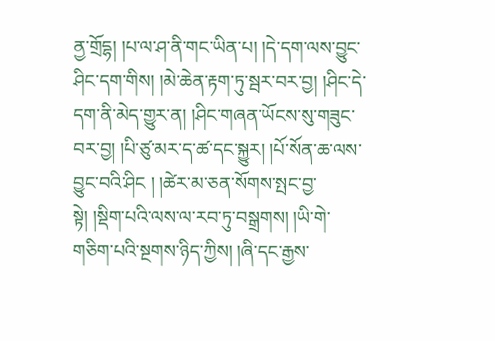ནྱ་གྲོདྷ། །པ་ལ་ཤ་ནི་གང་ཡིན་པ། །དེ་དག་ལས་བྱུང་ཤིང་དག་གིས། །མེ་ཆེན་རྟག་ཏུ་སྦར་བར་བྱ། །ཤིང་དེ་དག་ནི་མེད་གྱུར་ན། །ཤིང་གཞན་ཡོངས་སུ་གཟུང་བར་བྱ། །པི་ཙུ་མར་ད་ཚ་དང་སྐྱུར། །པོ་སོན་ཆ་ལས་བྱུང་བའི་ཤིང ། །ཚེར་མ་ཅན་སོགས་སྤང་བྱ་སྟེ། །སྡིག་པའི་ལས་ལ་རབ་ཏུ་བསྒྲགས། །ཡི་གེ་གཅིག་པའི་སྔགས་ཉིད་ཀྱིས། །ཞི་དང་རྒྱས་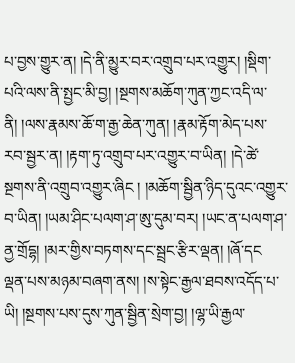པ་བྱས་གྱུར་ན། །དེ་ནི་མྱུར་བར་འགྲུབ་པར་འགྱུར། །སྡིག་པའི་ལས་ནི་སྤྱང་མི་བྱ། །སྔགས་མཆོག་ཀུན་ཀྱང་འདི་ལ་ནི། །ལས་རྣམས་ཆོ་ག་རྒྱ་ཆེན་ཀུན། །རྣམ་རྟོག་མེད་པས་རབ་སྦྱར་ན། །རྟག་ཏུ་འགྲུབ་པར་འགྱུར་བ་ཡིན། །དེ་ཚེ་སྔགས་ནི་འགྲུབ་འགྱུར་ཞིང ། །མཆོག་སྦྱིན་ཉིད་དུའང་འགྱུར་བ་ཡིན། །ཡམ་ཤིང་པལག་ཤ་ཨུ་དུམ་བར། །ཡང་ན་པལག་ཤ་ནྱ་གྲོདྷ། །མར་གྱིས་བཏགས་དང་སྦྲང་རྩིར་ལྡན། །ཞོ་དང
ལྡན་པས་མཉམ་བཞག་ནས། །ས་སྟེང་རྒྱལ་ཐབས་འདོད་པ་ཡི། །སྔགས་པས་དུས་ཀུན་སྦྱིན་སྲེག་བྱ། །ལྷ་ཡི་རྒྱལ་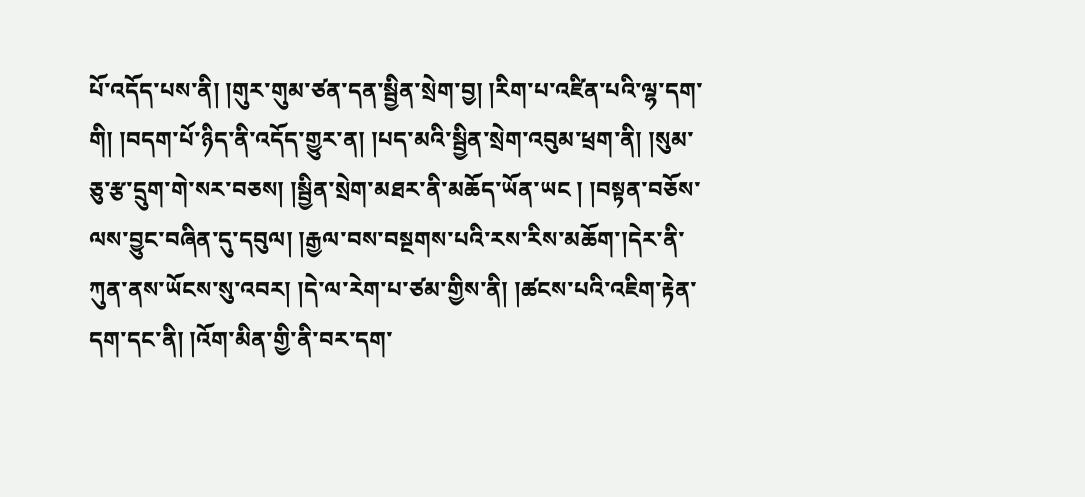པོ་འདོད་པས་ནི། །གུར་གུམ་ཙན་དན་སྦྱིན་སྲེག་བྱ། །རིག་པ་འཛིན་པའི་ལྷ་དག་གི། །བདག་པོ་ཉིད་ནི་འདོད་གྱུར་ན། །པད་མའི་སྦྱིན་སྲེག་འབུམ་ཕྲག་ནི། །སུམ་ཅུ་རྩ་དྲུག་གེ་སར་བཅས། །སྦྱིན་སྲེག་མཐར་ནི་མཆོད་ཡོན་ཡང ། །བསྟན་བཅོས་ལས་བྱུང་བཞིན་དུ་དབུལ། །རྒྱལ་བས་བསྔགས་པའི་རས་རིས་མཆོག་།དེར་ནི་ཀུན་ནས་ཡོངས་སུ་འབར། །དེ་ལ་རེག་པ་ཙམ་གྱིས་ནི། །ཚངས་པའི་འཇིག་རྟེན་དག་དང་ནི། །འོག་མིན་གྱི་ནི་བར་དག་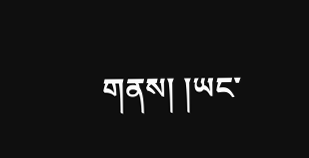གནས། །ཡང་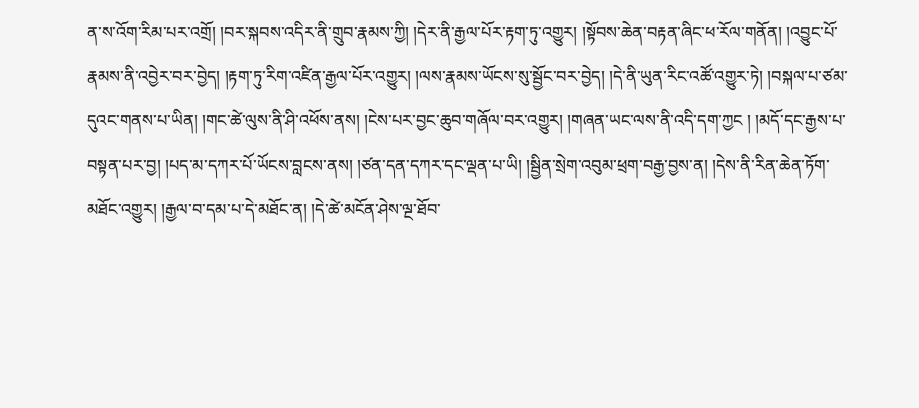ན་ས་འོག་རིམ་པར་འགྲོ། །བར་སྐབས་འདིར་ནི་གྲུབ་རྣམས་ཀྱི། །དེར་ནི་རྒྱལ་པོར་རྟག་ཏུ་འགྱུར། །སྟོབས་ཆེན་བརྟན་ཞིང་ཕ་རོལ་གནོན། །འབྱུང་པོ་རྣམས་ནི་འབྱེར་བར་བྱེད། །རྟག་ཏུ་རིག་འཛིན་རྒྱལ་པོར་འགྱུར། །ལས་རྣམས་ཡོངས་སུ་སྦྱོང་བར་བྱེད། །དེ་ནི་ཡུན་རིང་འཚོ་འགྱུར་ཏེ། །བསྐལ་པ་ཙམ་དུའང་གནས་པ་ཡིན། །གང་ཚེ་ལུས་ནི་ཤི་འཕོས་ནས། །ངེས་པར་བྱང་ཆུབ་གཞོལ་བར་འགྱུར། །གཞན་ཡང་ལས་ནི་འདི་དག་ཀྱང ། །མདོ་དང་རྒྱས་པ་བསྟན་པར་བྱ། །པད་མ་དཀར་པོ་ཡོངས་བླངས་ནས། །ཙན་དན་དཀར་དང་ལྡན་པ་ཡི། །སྦྱིན་སྲེག་འབུམ་ཕྲག་བརྒྱ་བྱས་ན། །དེས་ནི་རིན་ཆེན་ཏོག་མཐོང་འགྱུར། །རྒྱལ་བ་དམ་པ་དེ་མཐོང་ན། །དེ་ཚེ་མངོན་ཤེས་ལྔ་ཐོབ་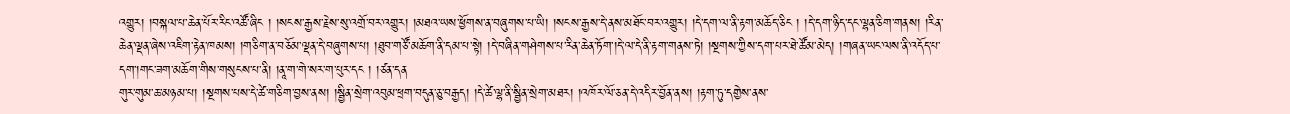འགྱུར། །བསྐལ་པ་ཆེན་པོར་རིང་འཚོ་ཞིང ། །སངས་རྒྱས་རྗེས་སུ་འགྲོ་བར་འགྱུར། །མཐའ་ཡས་ཕྱོགས་ན་བཞུགས་པ་ཡི། །སངས་རྒྱས་དེ་ནས་མཐོང་བར་འགྱུར། །དེ་དག་ལ་ནི་རྟག་མཆོད་ཅིང ། །དེ་དག་ཉིད་དང་ལྷན་ཅིག་གནས། །རིན་ཆེན་ལྡན་ཞེས་འཇིག་རྟེན་ཁམས། །གཅིག་ན་བཅོམ་ལྡན་དེ་བཞུགས་པ། །ཐུབ་གཙོ་མཆོག་ནི་དམ་པ་སྟེ། །དེ་བཞིན་གཤེགས་པ་རིན་ཆེན་ཏོག་།དེ་ལ་དེ་ནི་རྟག་གནས་ཏེ། །སྔགས་ཀྱིས་དག་པར་ཐེ་ཚོམ་མེད། །གཞན་ཡང་ལས་ནི་འདོད་པ་དག་།གང་ཟག་མཆོག་གིས་གསུངས་པ་ནི། །ནཱ་ག་གེ་སར་ག་པུར་དང ། །ཙན་དན
གུར་གུམ་ཆ་མཉམ་པ། །སྔགས་པས་དེ་ཚེ་གཅིག་བྱས་ནས། །སྦྱིན་སྲེག་འབུམ་ཕྲག་བདུན་ཅུ་བརྒྱད། །དེ་ཚེ་ལྷ་ནི་སྦྱིན་སྲེག་མཐར། །འཁོར་ལོ་ཅན་དེ་འདིར་བྱོན་ནས། །རྟག་ཏུ་དགྱེས་ནས་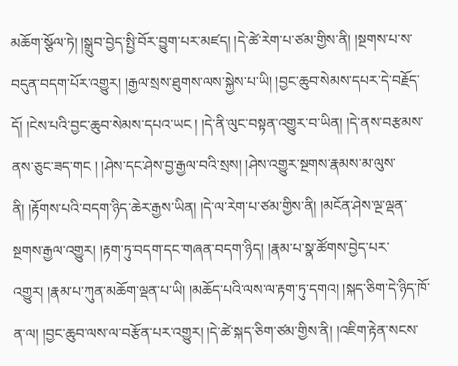མཆོག་སྩོལ་ཏེ། །སྒྲུབ་བྱེད་སྤྱི་བོར་བྱུག་པར་མཛད། །དེ་ཚེ་རེག་པ་ཙམ་གྱིས་ནི། །སྔགས་པ་ས་བདུན་བདག་པོར་འགྱུར། །རྒྱལ་སྲས་ཐུགས་ལས་སྐྱེས་པ་ཡི། །བྱང་ཆུབ་སེམས་དཔར་དེ་བརྗོད་དོ། །ངེས་པའི་བྱང་ཆུབ་སེམས་དཔའ་ཡང ། །དེ་ནི་ལུང་བསྟན་འགྱུར་བ་ཡིན། །དེ་ནས་བརྩམས་ནས་ཅུང་ཟད་གང ། །ཤེས་དང་ཤེས་བྱ་རྒྱལ་བའི་སྲས། །ཤེས་འགྱུར་སྔགས་རྣམས་མ་ལུས་ནི། །རྟོགས་པའི་བདག་ཉིད་ཆེར་རྒྱས་ཡིན། །དེ་ལ་རེག་པ་ཙམ་གྱིས་ནི། །མངོན་ཤེས་ལྔ་ལྡན་སྔགས་རྒྱལ་འགྱུར། །རྟག་ཏུ་བདག་དང་གཞན་བདག་ཉིད། །རྣམ་པ་སྣ་ཚོགས་བྱེད་པར་འགྱུར། །རྣམ་པ་ཀུན་མཆོག་ལྡན་པ་ཡི། །མཆོད་པའི་ལས་ལ་རྟག་ཏུ་དགའ། །སྐད་ཅིག་དེ་ཉིད་ཁོ་ན་ལ། །བྱང་ཆུབ་ལས་ལ་བརྩོན་པར་འགྱུར། །དེ་ཚེ་སྐད་ཅིག་ཙམ་གྱིས་ནི། །འཇིག་རྟེན་སངས་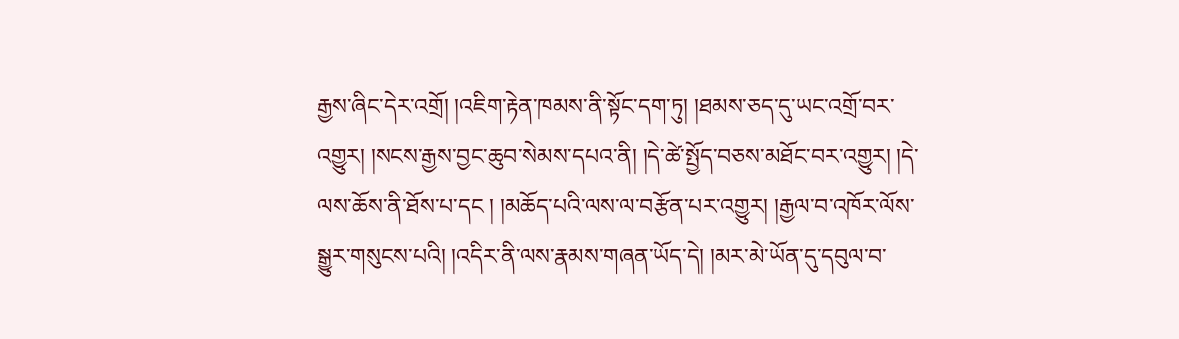རྒྱས་ཞིང་དེར་འགྲོ། །འཇིག་རྟེན་ཁམས་ནི་སྟོང་དག་ཏུ། །ཐམས་ཅད་དུ་ཡང་འགྲོ་བར་འགྱུར། །སངས་རྒྱས་བྱང་ཆུབ་སེམས་དཔའ་ནི། །དེ་ཚེ་སྤྱོད་བཅས་མཐོང་བར་འགྱུར། །དེ་ལས་ཆོས་ནི་ཐོས་པ་དང ། །མཆོད་པའི་ལས་ལ་བརྩོན་པར་འགྱུར། །རྒྱལ་བ་འཁོར་ལོས་སྒྱུར་གསུངས་པའི། །འདིར་ནི་ལས་རྣམས་གཞན་ཡོད་དེ། །མར་མེ་ཡོན་དུ་དབུལ་བ་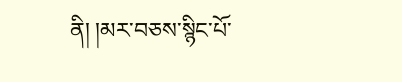ནི། །མར་བཅས་སྙིང་པོ་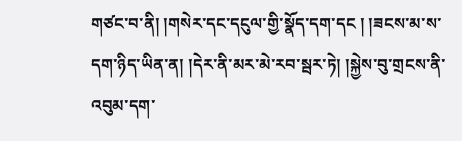གཙང་བ་ནི། །གསེར་དང་དངུལ་གྱི་སྣོད་དག་དང ། །ཟངས་མ་ས་དག་ཉིད་ཡིན་ན། །དེར་ནི་མར་མེ་རབ་སྦར་ཏེ། །སྐྱེས་བུ་གྲངས་ནི་འབུམ་དག་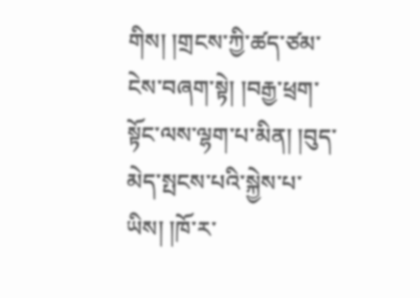གིས། །གྲངས་ཀྱི་ཚད་ཙམ་ངེས་བཞག་སྟེ། །བརྒྱ་ཕྲག་སྟོང་ལས་ལྷག་པ་མིན། །བུད་མེད་སྤངས་པའི་སྐྱེས་པ་ཡིས། །ཁོ་ར་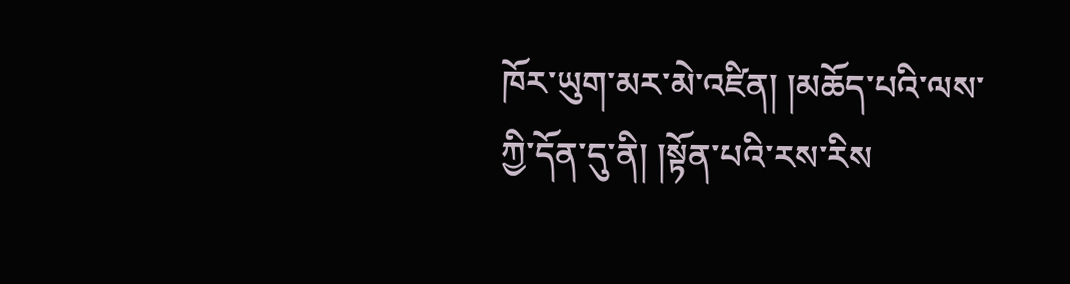ཁོར་ཡུག་མར་མེ་འཛིན། །མཆོད་པའི་ལས་ཀྱི་དོན་དུ་ནི། །སྟོན་པའི་རས་རིས